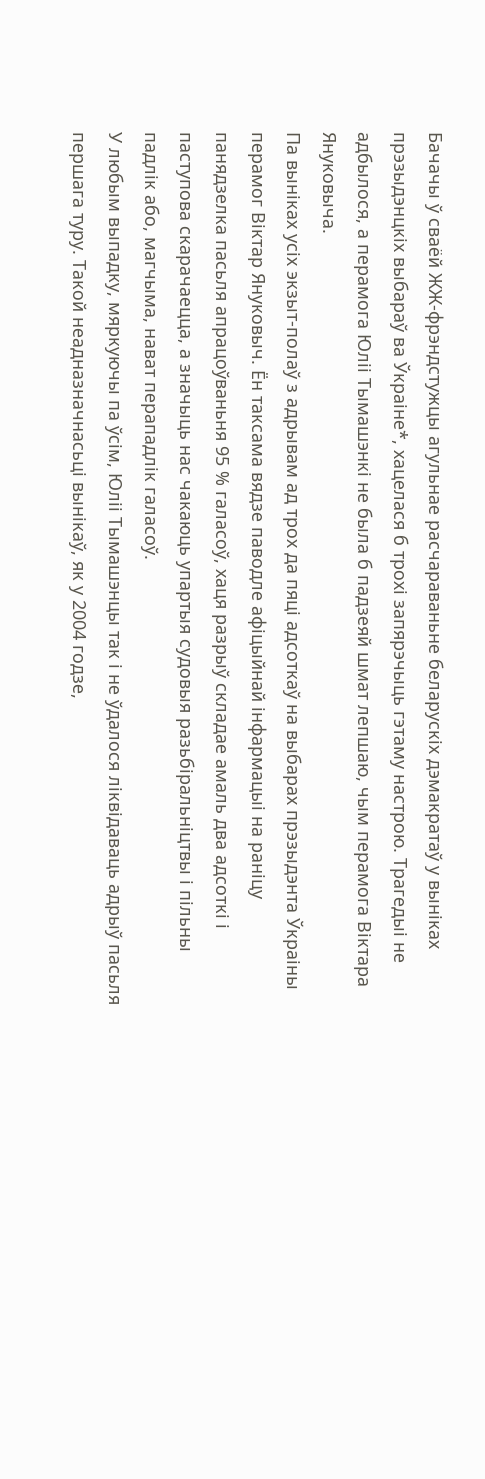Бачачы ў сваёй ЖЖ-фрэндстужцы агульнае расчараваньне беларускіх дэмакратаў у выніках прэзыдэнцкіх выбараў ва Ўкраіне*, хацелася б трохі запярэчыць гэтаму настрою. Трагедыі не адбылося, а перамога Юліі Тымашэнкі не была б падзеяй шмат лепшаю, чым перамога Віктара Януковыча.
Па выніках усіх экзыт-полаў з адрывам ад трох да пяці адсоткаў на выбарах прэзыдэнта Ўкраіны перамог Віктар Януковыч. Ён таксама вядзе паводле афіцыйнай інфармацыі на раніцу панядзелка пасьля апрацоўваньня 95 % галасоў, хаця разрыў складае амаль два адсоткі і паступова скарачаецца, а значыць нас чакаюць упартыя судовыя разьбіральніцтвы і пільны падлік або, магчыма, нават перападлік галасоў.
У любым выпадку, мяркуючы па ўсім, Юліі Тымашэнцы так і не ўдалося ліквідаваць адрыў пасьля першага туру. Такой неадназначнасьці вынікаў, як у 2004 годзе,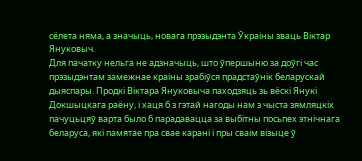сёлета няма, а значыць, новага прэзыдэнта Ўкраіны зваць Віктар Януковыч.
Для пачатку нельга не адзначыць, што ўпершыню за доўгі час прэзыдэнтам замежнае краіны зрабіўся прадстаўнік беларускай дыяспары. Продкі Віктара Януковыча паходзяць зь вёскі Янукі Докшыцкага раёну, і хаця б з гэтай нагоды нам з чыста зямляцкіх пачуцьцяў варта было б парадавацца за выбітны посьпех этнічнага беларуса, які памятае пра свае карані і пры сваім візыце ў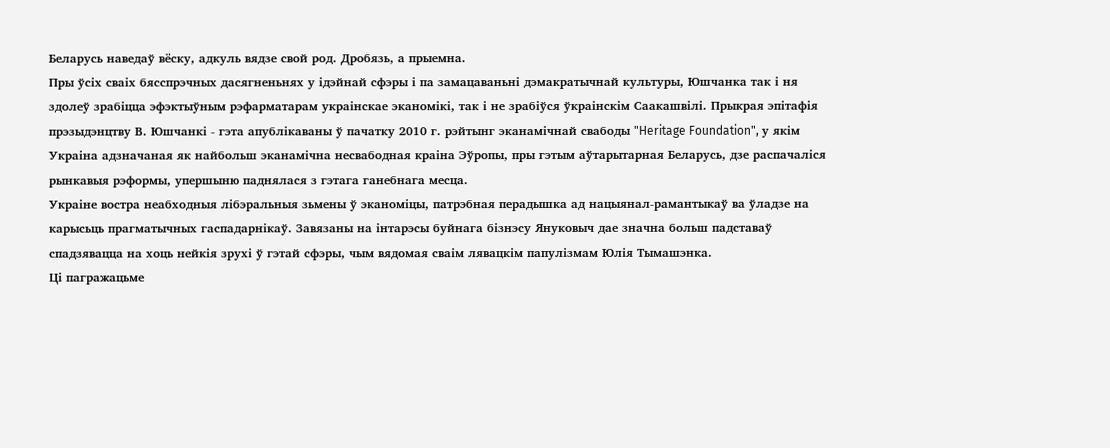Беларусь наведаў вёску, адкуль вядзе свой род. Дробязь, а прыемна.
Пры ўсіх сваіх бясспрэчных дасягненьнях у ідэйнай сфэры і па замацаваньні дэмакратычнай культуры, Юшчанка так і ня здолеў зрабіцца эфэктыўным рэфарматарам украінскае эканомікі, так і не зрабіўся ўкраінскім Саакашвілі. Прыкрая эпітафія прэзыдэнцтву В. Юшчанкі - гэта апублікаваны ў пачатку 2010 г. рэйтынг эканамічнай свабоды "Heritage Foundation", у якім Украіна адзначаная як найбольш эканамічна несвабодная краіна Эўропы, пры гэтым аўтарытарная Беларусь, дзе распачаліся рынкавыя рэформы, упершыню паднялася з гэтага ганебнага месца.
Украіне востра неабходныя лібэральныя зьмены ў эканоміцы, патрэбная перадышка ад нацыянал-рамантыкаў ва ўладзе на карысьць прагматычных гаспадарнікаў. Завязаны на інтарэсы буйнага бізнэсу Януковыч дае значна больш падставаў спадзявацца на хоць нейкія зрухі ў гэтай сфэры, чым вядомая сваім лявацкім папулізмам Юлія Тымашэнка.
Ці пагражацьме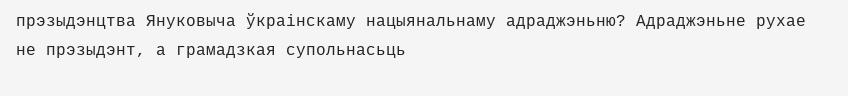прэзыдэнцтва Януковыча ўкраінскаму нацыянальнаму адраджэньню? Адраджэньне рухае не прэзыдэнт, а грамадзкая супольнасьць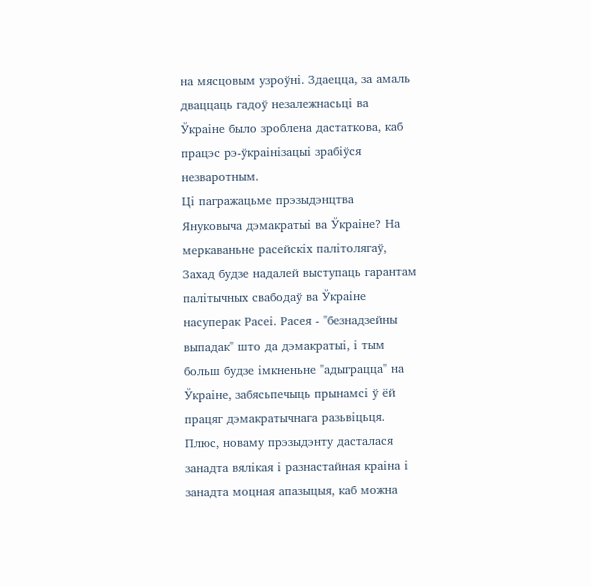на мясцовым узроўні. Здаецца, за амаль дваццаць гадоў незалежнасьці ва Ўкраіне было зроблена дастаткова, каб працэс рэ-ўкраінізацыі зрабіўся незваротным.
Ці пагражацьме прэзыдэнцтва Януковыча дэмакратыі ва Ўкраіне? На меркаваньне расейскіх палітолягаў, Захад будзе надалей выступаць гарантам палітычных свабодаў ва Ўкраіне насуперак Расеі. Расея - "безнадзейны выпадак" што да дэмакратыі, і тым больш будзе імкненьне "адыграцца" на Ўкраіне, забясьпечыць прынамсі ў ёй працяг дэмакратычнага разьвіцьця. Плюс, новаму прэзыдэнту дасталася занадта вялікая і разнастайная краіна і занадта моцная апазыцыя, каб можна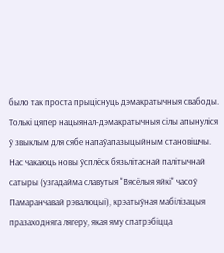было так проста прыціснуць дэмакратычныя свабоды.
Толькі цяпер нацыянал-дэмакратычныя сілы апынуліся ў звыклым для сябе напаўапазыцыйным становішчы. Нас чакаюць новы ўсплёск бязьлітаснай палітычнай сатыры (узгадайма славутыя "Вясёлыя яйкі" часоў Памаранчавай рэвалюцыі), крэатыўная мабілізацыя празаходняга лягеру, якая яму спатрэбіцца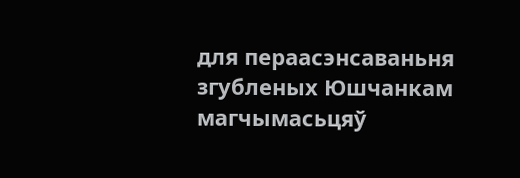для пераасэнсаваньня згубленых Юшчанкам магчымасьцяў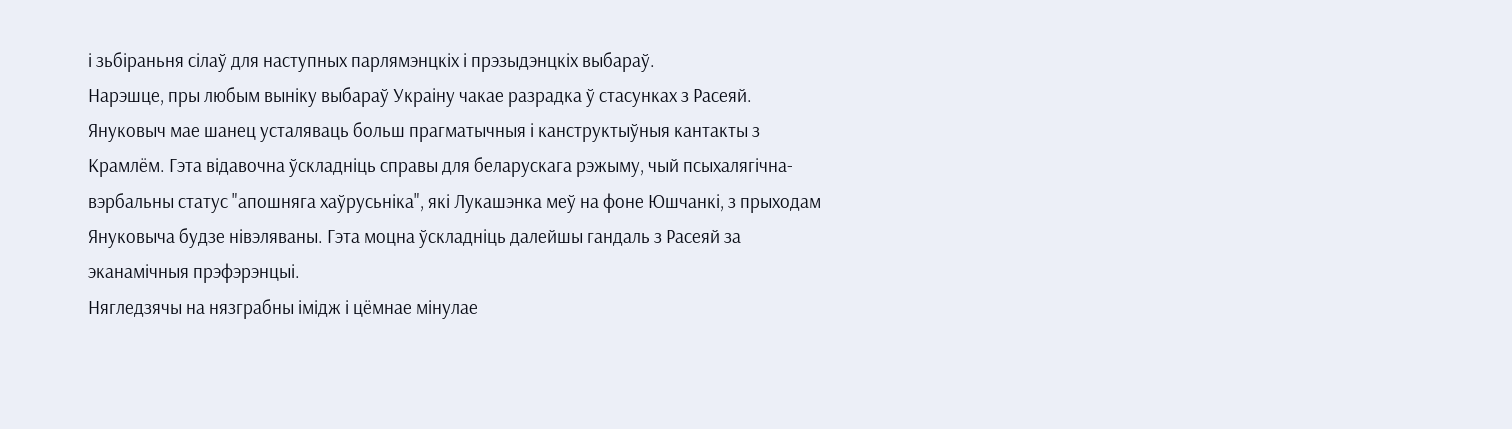і зьбіраньня сілаў для наступных парлямэнцкіх і прэзыдэнцкіх выбараў.
Нарэшце, пры любым выніку выбараў Украіну чакае разрадка ў стасунках з Расеяй. Януковыч мае шанец усталяваць больш прагматычныя і канструктыўныя кантакты з Крамлём. Гэта відавочна ўскладніць справы для беларускага рэжыму, чый псыхалягічна-вэрбальны статус "апошняга хаўрусьніка", які Лукашэнка меў на фоне Юшчанкі, з прыходам Януковыча будзе нівэляваны. Гэта моцна ўскладніць далейшы гандаль з Расеяй за эканамічныя прэфэрэнцыі.
Нягледзячы на нязграбны імідж і цёмнае мінулае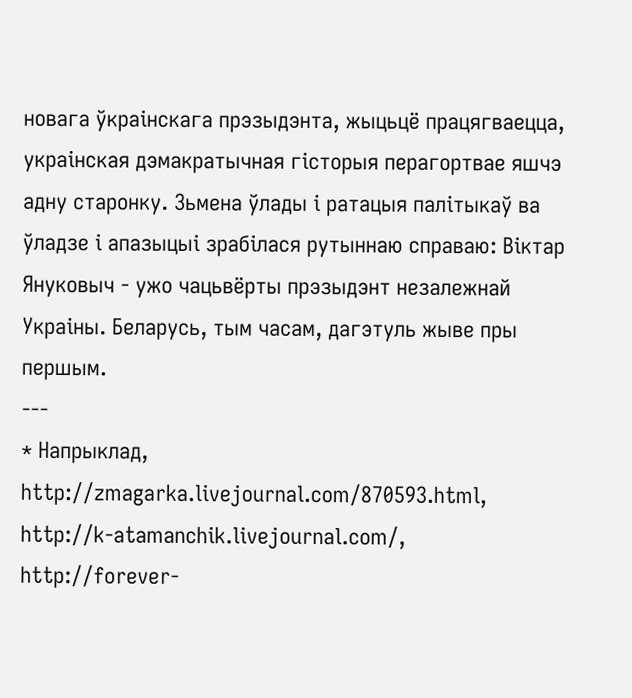новага ўкраінскага прэзыдэнта, жыцьцё працягваецца, украінская дэмакратычная гісторыя перагортвае яшчэ адну старонку. Зьмена ўлады і ратацыя палітыкаў ва ўладзе і апазыцыі зрабілася рутыннаю справаю: Віктар Януковыч - ужо чацьвёрты прэзыдэнт незалежнай Украіны. Беларусь, тым часам, дагэтуль жыве пры першым.
---
* Напрыклад, http://zmagarka.livejournal.com/870593.html, http://k-atamanchik.livejournal.com/, http://forever-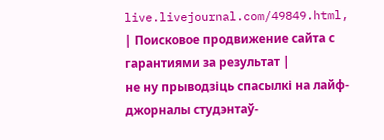live.livejournal.com/49849.html,
| Поисковое продвижение сайта с гарантиями за результат |
не ну прыводзіць спасылкі на лайф-джорналы студэнтаў-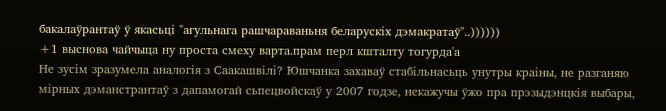бакалаўрантаў ў якасьці "агульнага рашчараваньня беларускіх дэмакратаў"..))))))
+1 выснова чайчыца ну проста смеху варта.прам перл кшталту тогурда'а
Не зусім зразумела аналогія з Саакашвілі? Юшчанка захаваў стабільнасьць унутры краіны, не разганяю мірных дэманстрантаў з дапамогай сьпецвойскаў у 2007 годзе, некажучы ўжо пра прэзыдэнцкія выбары,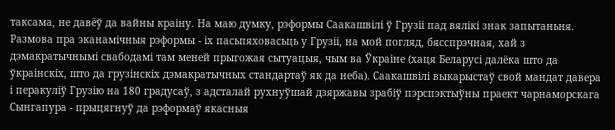таксама, не давёў да вайны краіну. На маю думку, рэформы Саакашвілі ў Грузіі пад вялікі знак запытаньня.
Размова пра эканамічныя рэформы - іх пасьпяховасьць у Грузіі, на мой погляд, бясспрэчная, хай з дэмакратычнымі свабодамі там меней прыгожая сытуацыя, чым ва Ўкраіне (хаця Беларусі далёка што да ўкраінскіх, што да грузінскіх дэмакратычных стандартаў як да неба). Саакашвілі выкарыстаў свой мандат давера і перакуліў Грузію на 180 градусаў, з адсталай рухнуўшай дзяржавы зрабіў пэрспэктыўны праект чарнаморскага Сынгапура - прыцягнуў да рэформаў якасныя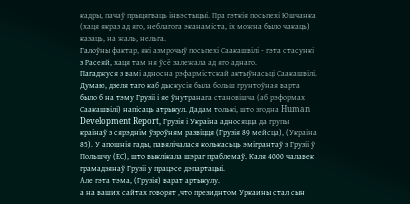кадры, пачаў прыцягваць інвэстыцыі. Пра гэткія посьпехі Юшчанка (хаця якраз ад яго, неблагога эканаміста, іх можна было чакаць) казаць, на жаль, нельга.
Галоўны фактар, які азмрочыў посьпехі Саакашвілі - гэта стасункі з Расеяй, хаця там ня ўсё залежала ад яго аднаго.
Пагаджуся з вамі адносна рэфармістскай актыўнасьці Саакашвілі. Думаю, дзеля таго каб дыскусія была больш грунтоўная варта было б на тэму Грузіі і яе ўнутранага становішча (аб рэформах Саакашвілі) напісаць атрыкул. Дадам толькі, што згодна Human Development Report, Грузія і Украіна адносяцца да групы краінаў з сярэднім ўзроўням развіцця (Грузія 89 мейсца), (Украіна 85). У апошнія гады, павялічалася колькасьць эмігрантаў з Грузіі ў Польшчу (ЕС), што выклікала шэраг праблемаў. Каля 4000 чалавек грамадзянаў Грузіі у працэсе дэпартацыі.
Але гэта тэма, (Грузія) варат артыкулу.
а на ваших сайтах говорят ,что президнтом Уркаины стал сын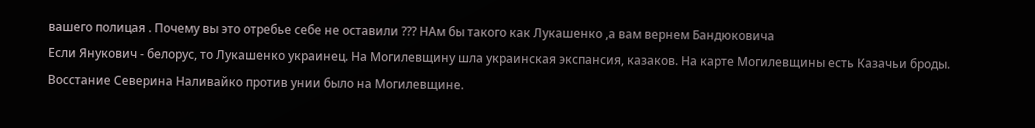вашего полицая . Почему вы это отребье себе не оставили ??? НАм бы такого как Лукашенко ,а вам вернем Бандюковича
Если Янукович - белорус, то Лукашенко украинец. На Могилевщину шла украинская экспансия, казаков. На карте Могилевщины есть Казачьи броды. Восстание Северина Наливайко против унии было на Могилевщине.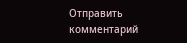Отправить комментарий